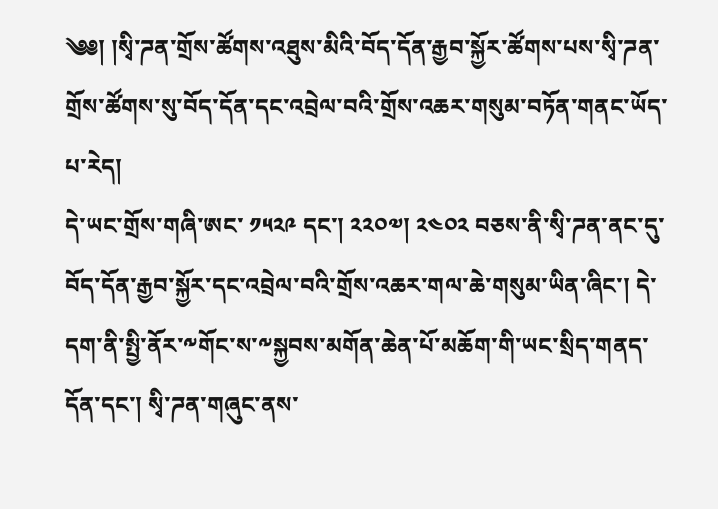༄༅། །སྭི་ཌན་གྲོས་ཚོགས་འཐུས་མིའི་བོད་དོན་རྒྱབ་སྐྱོར་ཚོགས་པས་སྭི་ཌན་གྲོས་ཚོགས་སུ་བོད་དོན་དང་འབྲེལ་བའི་གྲོས་འཆར་གསུམ་བཏོན་གནང་ཡོད་པ་རེད།
དེ་ཡང་གྲོས་གཞི་ཨང་ ༡༥༢༩ དང་། ༢༢༠༧། ༢༤༠༢ བཅས་ནི་སྭི་ཌན་ནང་དུ་བོད་དོན་རྒྱབ་སྐྱོར་དང་འབྲེལ་བའི་གྲོས་འཆར་གལ་ཆེ་གསུམ་ཡིན་ཞིང་། དེ་དག་ནི་སྤྱི་ནོར་༸གོང་ས་༸སྐྱབས་མགོན་ཆེན་པོ་མཆོག་གི་ཡང་སྲིད་གནད་དོན་དང་། སྭི་ཌན་གཞུང་ནས་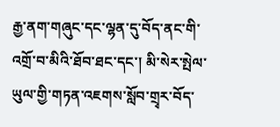རྒྱ་ནག་གཞུང་དང་ལྷན་དུ་བོད་ནང་གི་འགྲོ་བ་མིའི་ཐོབ་ཐང་དང་། མི་སེར་སྤེལ་ཡུལ་གྱི་གཏན་འཇགས་སློབ་གྲྭར་བོད་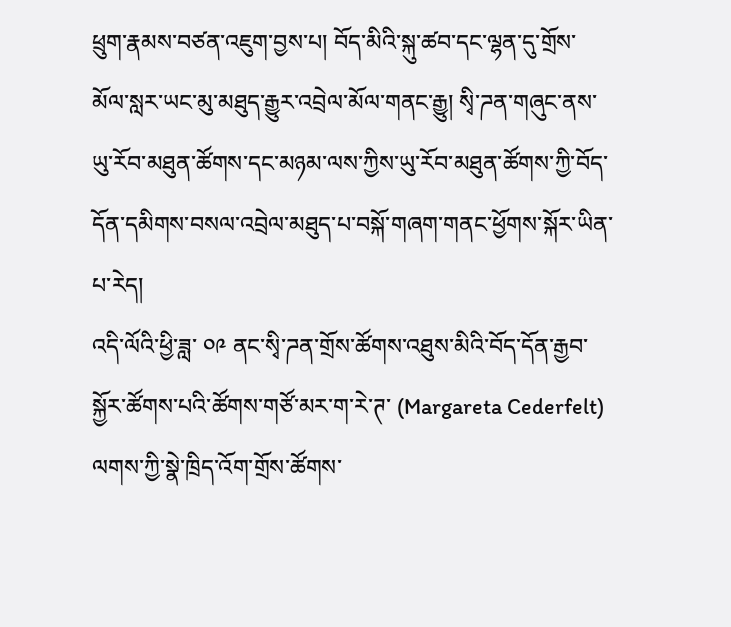ཕྲུག་རྣམས་བཙན་འཇུག་བྱས་པ། བོད་མིའི་སྐུ་ཚབ་དང་ལྷན་དུ་གྲོས་མོལ་སླར་ཡང་མུ་མཐུད་རྒྱུར་འབྲེལ་མོལ་གནང་རྒྱུ། སྭི་ཌན་གཞུང་ནས་ཡུ་རོབ་མཐུན་ཚོགས་དང་མཉམ་ལས་ཀྱིས་ཡུ་རོབ་མཐུན་ཚོགས་ཀྱི་བོད་དོན་དམིགས་བསལ་འབྲེལ་མཐུད་པ་བསྐོ་གཞག་གནང་ཕྱོགས་སྐོར་ཡིན་པ་རེད།
འདི་ལོའི་ཕྱི་ཟླ་ ༠༩ ནང་སྭི་ཌན་གྲོས་ཚོགས་འཐུས་མིའི་བོད་དོན་རྒྱབ་སྐྱོར་ཚོགས་པའི་ཚོགས་གཙོ་མར་ག་རེ་ཊ་ (Margareta Cederfelt) ལགས་ཀྱི་སྣེ་ཁྲིད་འོག་གྲོས་ཚོགས་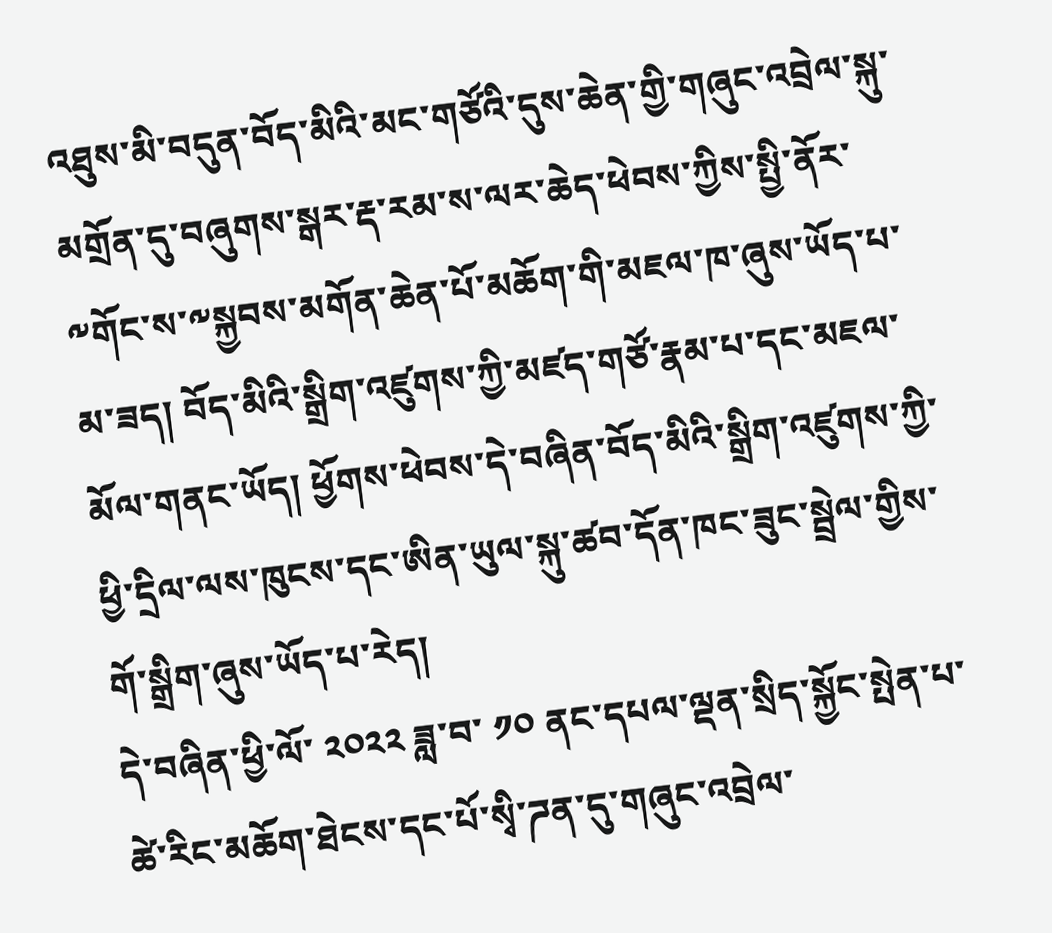འཐུས་མི་བདུན་བོད་མིའི་མང་གཙོའི་དུས་ཆེན་གྱི་གཞུང་འབྲེལ་སྐུ་མགྲོན་དུ་བཞུགས་སྒར་རྡ་རམ་ས་ལར་ཆེད་ཕེབས་ཀྱིས་སྤྱི་ནོར་༸གོང་ས་༸སྐྱབས་མགོན་ཆེན་པོ་མཆོག་གི་མཇལ་ཁ་ཞུས་ཡོད་པ་མ་ཟད། བོད་མིའི་སྒྲིག་འཛུགས་ཀྱི་མཛད་གཙོ་རྣམ་པ་དང་མཇལ་མོལ་གནང་ཡོད། ཕྱོགས་ཕེབས་དེ་བཞིན་བོད་མིའི་སྒྲིག་འཛུགས་ཀྱི་ཕྱི་དྲིལ་ལས་ཁུངས་དང་ཨིན་ཡུལ་སྐུ་ཚབ་དོན་ཁང་ཟུང་སྦྲེལ་གྱིས་གོ་སྒྲིག་ཞུས་ཡོད་པ་རེད།
དེ་བཞིན་ཕྱི་ལོ་ ༢༠༢༢ ཟླ་བ་ ༡༠ ནང་དཔལ་ལྡན་སྲིད་སྐྱོང་སྤེན་པ་ཚེ་རིང་མཆོག་ཐེངས་དང་པོ་སྭི་ཌན་དུ་གཞུང་འབྲེལ་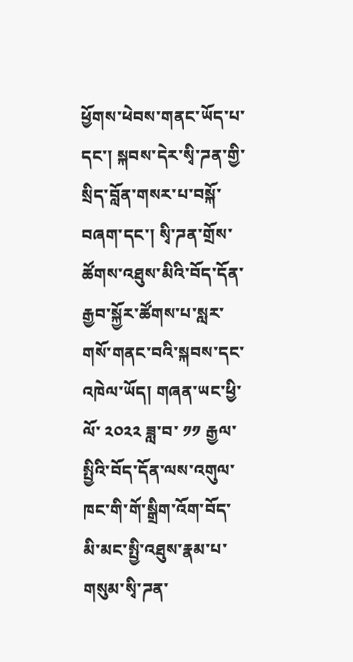ཕྱོགས་ཕེབས་གནང་ཡོད་པ་དང་། སྐབས་དེར་སྭི་ཌན་གྱི་སྲིད་བློན་གསར་པ་བསྐོ་བཞག་དང་། སྭི་ཌན་གྲོས་ཚོགས་འཐུས་མིའི་བོད་དོན་རྒྱབ་སྐྱོར་ཚོགས་པ་སླར་གསོ་གནང་བའི་སྐབས་དང་འཁེལ་ཡོད། གཞན་ཡང་ཕྱི་ལོ་ ༢༠༢༢ ཟླ་བ་ ༡༡ རྒྱལ་སྤྱིའི་བོད་དོན་ལས་འགུལ་ཁང་གི་གོ་སྒྲིག་འོག་བོད་མི་མང་སྤྱི་འཐུས་རྣམ་པ་གསུམ་སྭི་ཌན་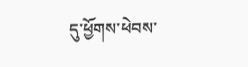དུ་ཕྱོགས་ཕེབས་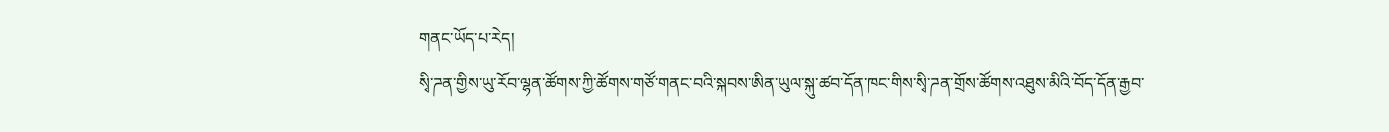གནང་ཡོད་པ་རེད།
སྭི་ཌན་གྱིས་ཡུ་རོབ་ལྷན་ཚོགས་ཀྱི་ཚོགས་གཙོ་གནང་བའི་སྐབས་ཨིན་ཡུལ་སྐུ་ཚབ་དོན་ཁང་གིས་སྭི་ཌན་གྲོས་ཚོགས་འཐུས་མིའི་བོད་དོན་རྒྱབ་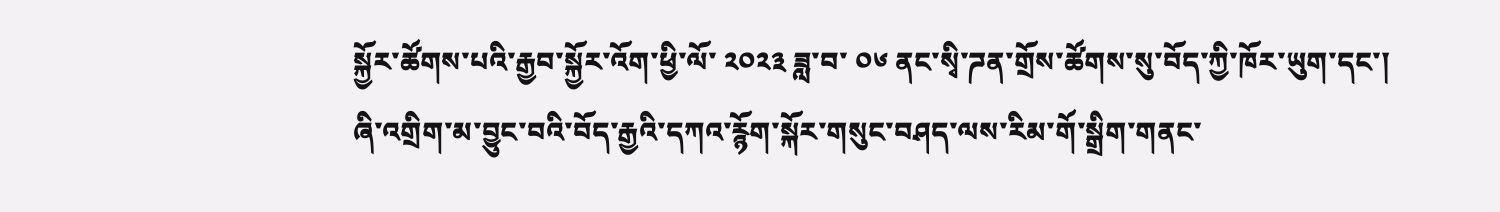སྐྱོར་ཚོགས་པའི་རྒྱབ་སྐྱོར་འོག་ཕྱི་ལོ་ ༢༠༢༣ ཟླ་བ་ ༠༦ ནང་སྭི་ཌན་གྲོས་ཚོགས་སུ་བོད་ཀྱི་ཁོར་ཡུག་དང་། ཞི་འགྲིག་མ་བྱུང་བའི་བོད་རྒྱའི་དཀའ་རྙོག་སྐོར་གསུང་བཤད་ལས་རིམ་གོ་སྒྲིག་གནང་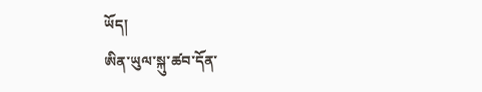ཡོད།
ཨིན་ཡུལ་སྐུ་ཚབ་དོན་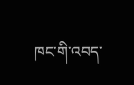ཁང་གི་འབད་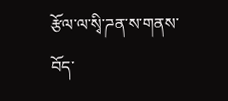རྩོལ་ལ་སྭི་ཌན་ས་གནས་བོད་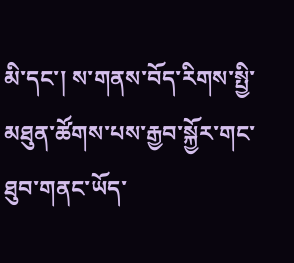མི་དང་། ས་གནས་བོད་རིགས་སྤྱི་མཐུན་ཚོགས་པས་རྒྱབ་སྐྱོར་གང་ཐུབ་གནང་ཡོད་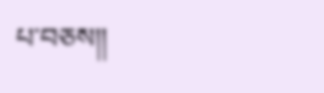པ་བཅས།།